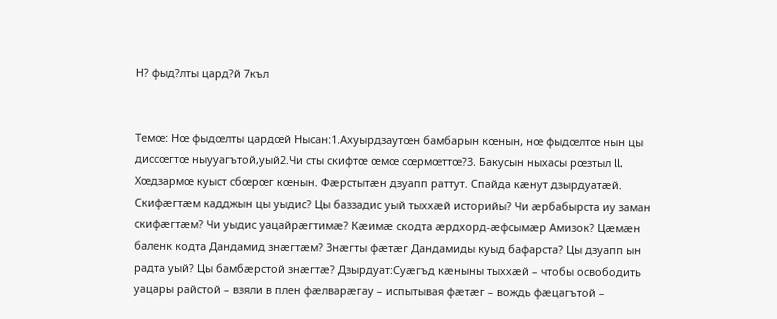Н? фыд?лты цард?й 7къл


Темœ: Нœ фыдœлты цардœй Нысан:1.Ахуырдзаутœн бамбарын кœнын, нœ фыдœлтœ нын цы диссœгтœ ныууагътой,уый2.Чи сты скифтœ œмœ сœрмœттœ?3. Бакусын ныхасы рœзтыл ll. Хœдзармœ куыст сбœрœг кœнын. Фæрстытæн дзуапп раттут. Спайда кæнут дзырдуатæй. Скифæгтæм кадджын цы уыдис? Цы баззадис уый тыххæй историйы? Чи æрбабырста иу заман скифæгтæм? Чи уыдис уацайрæгтимæ? Кæимæ скодта æрдхорд-æфсымæр Амизок? Цæмæн баленк кодта Дандамид знæгтæм? Знæгты фæтæг Дандамиды куыд бафарста? Цы дзуапп ын радта уый? Цы бамбæрстой знæгтæ? Дзырдуат:Суæгъд кæныны тыххæй – чтобы освободить уацары райстой – взяли в плен фæлварæгау – испытывая фæтæг – вождь фæцагътой –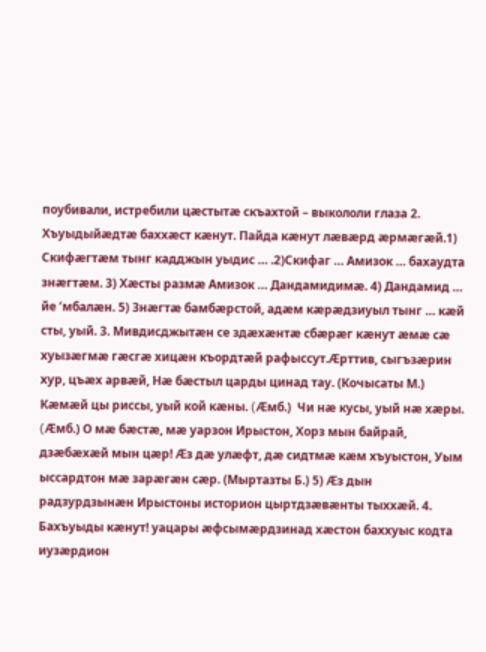поубивали, истребили цæстытæ скъахтой – выкололи глаза 2. Хъуыдыйæдтæ баххæст кæнут. Пайда кæнут лæвæрд æрмæгæй.1) Скифæгтæм тынг кадджын уыдис … .2)Скифаг … Амизок … бахаудта знæгтæм. 3) Хæсты размæ Амизок … Дандамидимæ. 4) Дандамид … йе ’мбалæн. 5) Знæгтæ бамбæрстой, адæм кæрæдзиуыл тынг … кæй сты, уый. 3. Мивдисджытæн се здæхæнтæ сбæрæг кæнут æмæ сæ хуызæгмæ гæсгæ хицæн къордтæй рафыссут.Æрттив, сыгъзæрин хур, цъæх арвæй, Нæ бæстыл царды цинад тау. (Кочысаты М.) Кæмæй цы риссы, уый кой кæны. (Æмб.)  Чи нæ кусы, уый нæ хæры. (Æмб.) О мæ бæстæ, мæ уарзон Ирыстон, Хорз мын байрай, дзæбæхæй мын цæр! Æз дæ улæфт, дæ сидтмæ кæм хъуыстон, Уым ыссардтон мæ зарæгæн сæр. (Мыртазты Б.) 5) Æз дын радзурдзынæн Ирыстоны историон цыртдзæвæнты тыххæй. 4. Бахъуыды кæнут! уацары æфсымæрдзинад хæстон баххуыс кодта иузæрдион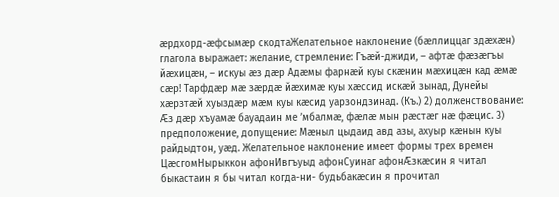æрдхорд-æфсымæр скодтаЖелательное наклонение (бæллиццаг здæхæн) глагола выражает: желание, стремление: Гъæй-джиди, – афтæ фæзæгъы йæхицæн, – искуы æз дæр Адæмы фарнæй куы скæнин мæхицæн кад æмæ сæр! Тарфдæр мæ зæрдæ йæхимæ куы хæссид искæй зынад, Дунейы хæрзтæй хуыздæр мæм куы кæсид уарзондзинад. (Къ.) 2) долженствование: Æз дæр хъуамæ бауадаин ме ’мбалмæ, фæлæ мын рæстæг нæ фæцис. 3) предположение, допущение: Мæныл цыдаид авд азы, ахуыр кæнын куы райдыдтон, уæд. Желательное наклонение имеет формы трех времен ЦæсгомНырыккон афонИвгъуыд афонСуинаг афонÆзкæсин я читал быкастаин я бы читал когда-ни- будьбакæсин я прочитал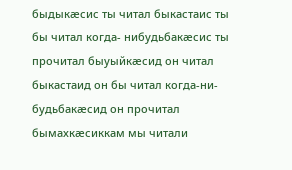быдыкæсис ты читал быкастаис ты бы читал когда- нибудьбакæсис ты прочитал быуыйкæсид он читал быкастаид он бы читал когда-ни- будьбакæсид он прочитал бымахкæсиккам мы читали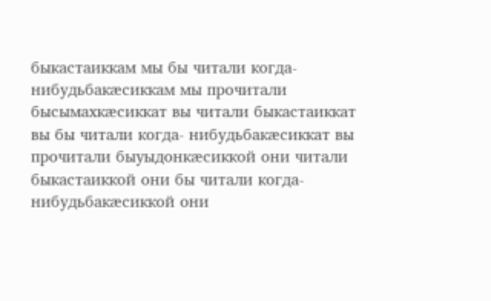быкастаиккам мы бы читали когда- нибудьбакæсиккам мы прочитали бысымахкæсиккат вы читали быкастаиккат вы бы читали когда- нибудьбакæсиккат вы прочитали быуыдонкæсиккой они читали быкастаиккой они бы читали когда- нибудьбакæсиккой они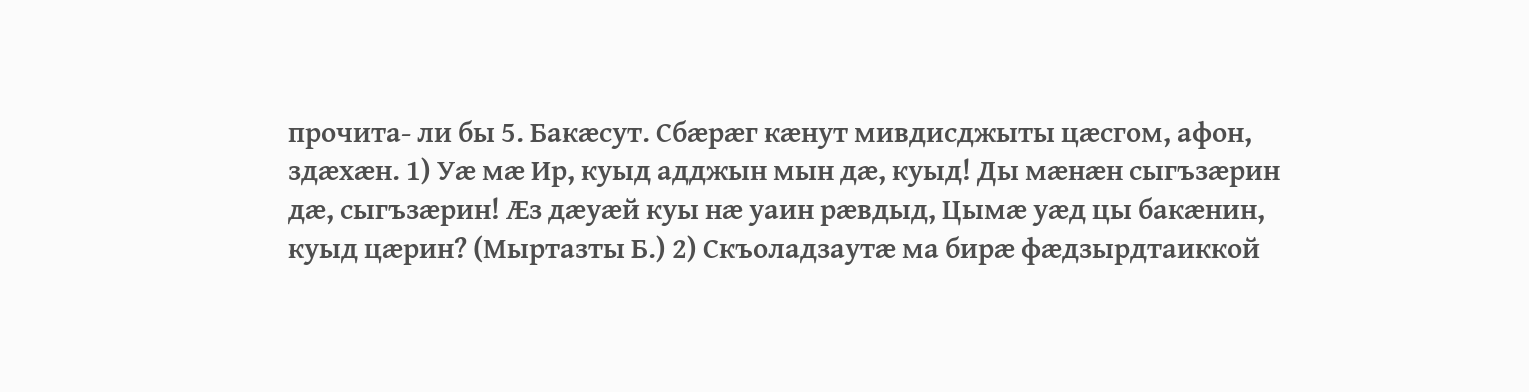прочита- ли бы 5. Бакæсут. Сбæрæг кæнут мивдисджыты цæсгом, афон, здæхæн. 1) Уæ мæ Ир, куыд адджын мын дæ, куыд! Ды мæнæн сыгъзæрин дæ, сыгъзæрин! Æз дæуæй куы нæ уаин рæвдыд, Цымæ уæд цы бакæнин, куыд цæрин? (Мыртазты Б.) 2) Скъоладзаутæ ма бирæ фæдзырдтаиккой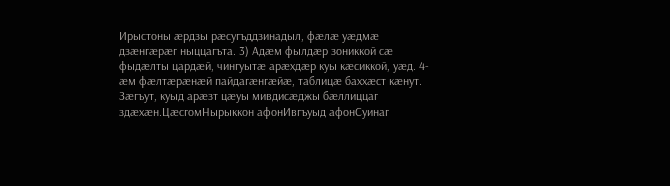Ирыстоны æрдзы рæсугъддзинадыл, фæлæ уæдмæ дзæнгæрæг ныццагъта. 3) Адæм фылдæр зониккой сæ фыдæлты цардæй, чингуытæ арæхдæр куы кæсиккой, уæд. 4-æм фæлтæрæнæй пайдагæнгæйæ, таблицæ баххæст кæнут. Зæгъут, куыд арæзт цæуы мивдисæджы бæллиццаг здæхæн.ЦæсгомНырыккон афонИвгъуыд афонСуинаг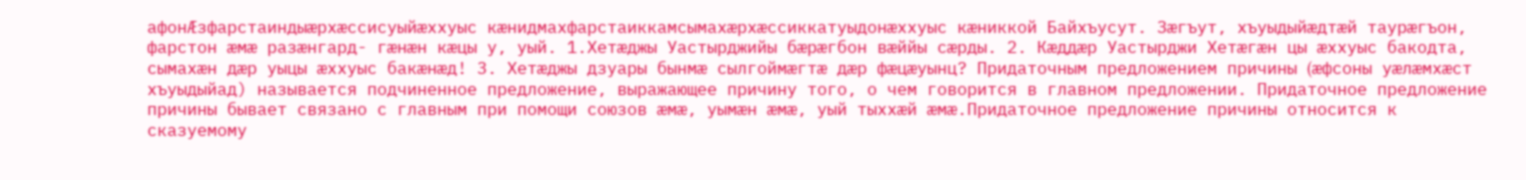афонÆзфарстаиндыæрхæссисуыйæххуыс кæнидмахфарстаиккамсымахæрхæссиккатуыдонæххуыс кæниккой Байхъусут. Зæгъут, хъуыдыйæдтæй таурæгъон, фарстон æмæ разæнгард- гæнæн кæцы у, уый. 1.Хетæджы Уастырджийы бæрæгбон вæййы сæрды. 2. Кæддæр Уастырджи Хетæгæн цы æххуыс бакодта, сымахæн дæр уыцы æххуыс бакæнæд! 3. Хетæджы дзуары бынмæ сылгоймæгтæ дæр фæцæуынц? Придаточным предложением причины (æфсоны уæлæмхæст хъуыдыйад) называется подчиненное предложение, выражающее причину того, о чем говорится в главном предложении. Придаточное предложение причины бывает связано с главным при помощи союзов æмæ, уымæн æмæ, уый тыххæй æмæ.Придаточное предложение причины относится к сказуемому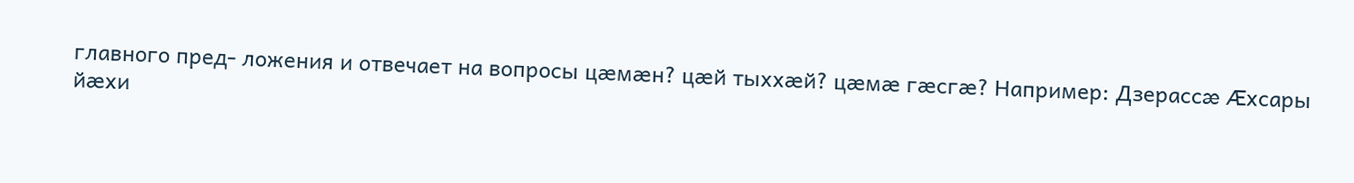главного пред- ложения и отвечает на вопросы цæмæн? цæй тыххæй? цæмæ гæсгæ? Например: Дзерассæ Æхсары йæхи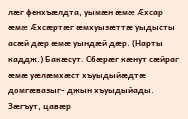лæг фенхъæлдта, уымæн æмæ Æхсар æмæ Æхсæртæг æмхуызæттæ уыдысты асæй дæр æмæ уындæй дæр. (Нарты каддж.) Бакæсут. Сбæрæг кæнут сæйраг æмæ уæлæмхæст хъуыдыйæдтæ домгæвазыг- джын хъуыдыйады. Зæгъут, цавæр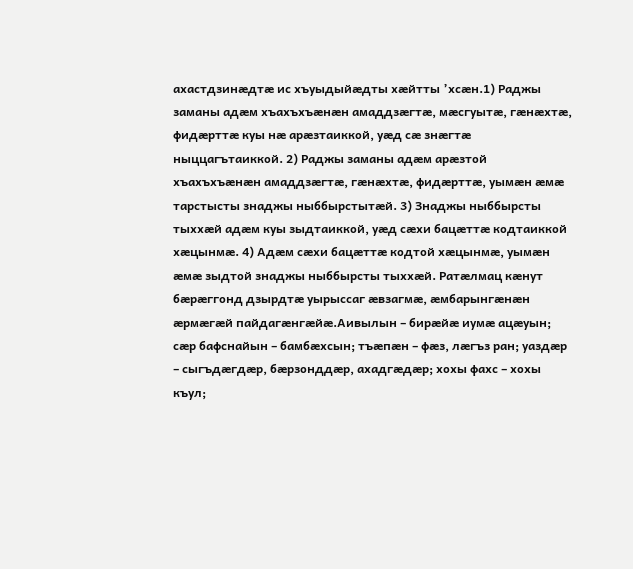ахастдзинæдтæ ис хъуыдыйæдты хæйтты ’хсæн.1) Раджы заманы адæм хъахъхъæнæн амаддзæгтæ, мæсгуытæ, гæнæхтæ, фидæрттæ куы нæ арæзтаиккой, уæд сæ знæгтæ ныццагътаиккой. 2) Раджы заманы адæм арæзтой хъахъхъæнæн амаддзæгтæ, гæнæхтæ, фидæрттæ, уымæн æмæ тарстысты знаджы ныббырстытæй. 3) Знаджы ныббырсты тыххæй адæм куы зыдтаиккой, уæд сæхи бацæттæ кодтаиккой хæцынмæ. 4) Адæм сæхи бацæттæ кодтой хæцынмæ, уымæн æмæ зыдтой знаджы ныббырсты тыххæй. Ратæлмац кæнут бæрæггонд дзырдтæ уырыссаг æвзагмæ, æмбарынгæнæн æрмæгæй пайдагæнгæйæ.Аивылын – бирæйæ иумæ ацæуын; сæр бафснайын – бамбæхсын; тъæпæн – фæз, лæгъз ран; уаздæр – сыгъдæгдæр, бæрзонддæр, ахадгæдæр; хохы фахс – хохы къул;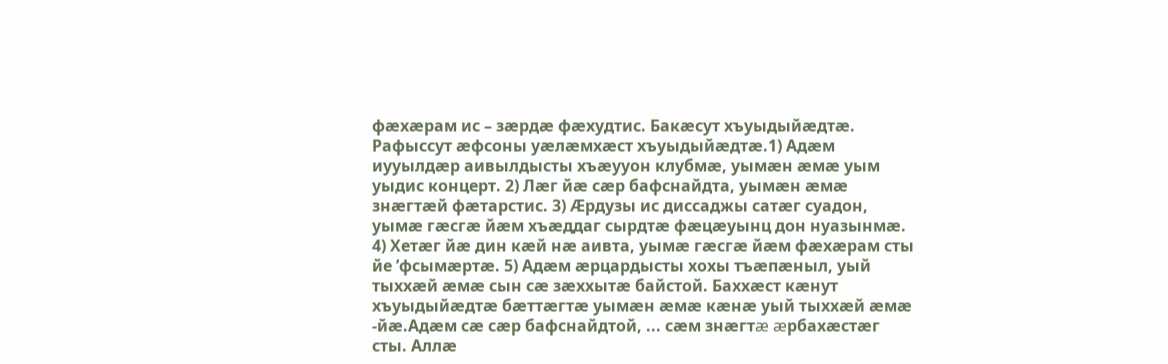фæхæрам ис – зæрдæ фæхудтис. Бакæсут хъуыдыйæдтæ. Рафыссут æфсоны уæлæмхæст хъуыдыйæдтæ.1) Адæм иууылдæр аивылдысты хъæууон клубмæ, уымæн æмæ уым уыдис концерт. 2) Лæг йæ сæр бафснайдта, уымæн æмæ знæгтæй фæтарстис. 3) Æрдузы ис диссаджы сатæг суадон, уымæ гæсгæ йæм хъæддаг сырдтæ фæцæуынц дон нуазынмæ. 4) Хетæг йæ дин кæй нæ аивта, уымæ гæсгæ йæм фæхæрам сты йе ’фсымæртæ. 5) Адæм æрцардысты хохы тъæпæныл, уый тыххæй æмæ сын сæ зæххытæ байстой. Баххæст кæнут хъуыдыйæдтæ бæттæгтæ уымæн æмæ кæнæ уый тыххæй æмæ -йæ.Адæм сæ сæр бафснайдтой, ... сæм знæгтæ æрбахæстæг сты. Аллæ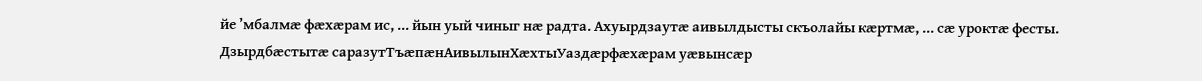йе ’мбалмæ фæхæрам ис, ... йын уый чиныг нæ радта. Ахуырдзаутæ аивылдысты скъолайы кæртмæ, ... сæ уроктæ фесты. Дзырдбæстытæ саразутТъæпæнАивылынХæхтыУаздæрфæхæрам уæвынсæр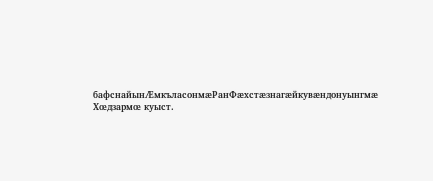бафснайынÆмкъласонмæРанФæхстæзнагæйкувæндонуынгмæ Хœдзармœ куыст.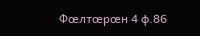Фœлтœрœн 4 ф.86